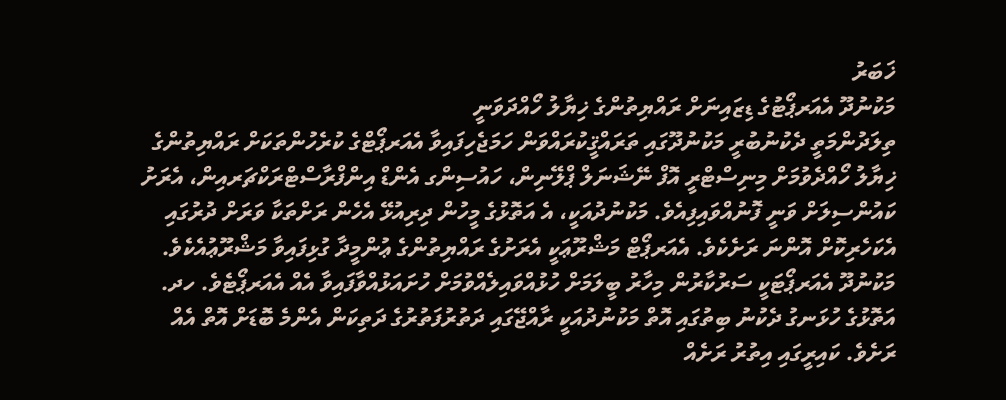ޚަބަރު
މަކުނުދޫ އެއަރޕޯޓުގެ ޑިޒައިނަށް ރައްޔިތުންގެ ޚިޔާލު ހޯއްދަވަނީ
ތިލަދުންމަތީ ދެކުނުބުރީ މަކުނުދޫގައި ތަރައްޤީކުރައްވަން ހަމަޖެހިފައިވާ އެއަރޕޯޓްގެ ކުރެހުންތަކަށް ރައްޔިތުންގެ ޚިޔާލު ހޯއްދެވުމަށް މިނިސްޓްރީ އޮފް ނޭޝަނަލް ޕްލޭނިން، ހައުސިންގ އެންޑް އިންފްރާސްޓްރަކްޗަރއިން، އެރަށު ކައުންސިލަށް ވަނީ ފޮނުއްވައިފިއެވެ. މަކުނުދުއަކީ، އެ އަތޮޅުގެ މީހުން ދިރިއުޅޭ އެހެން ރަށްތަކާ ވަރަށް ދުރުގައި އެކަހެރިކޮށް އޮންނަ ރަށެކެވެ. އެއަރޕޯޓް މަޝްރޫޢަކީ އެރަށުގެ ރައްޔިތުންގެ ޢުންމީދާ ގުޅިފައިވާ މަޝްރޫޢުއެކެވެ.
މަކުނުދޫ އެއަރޕޯޓަކީ ސަރުކާރުން މިހާރު ބީލަމަށް ހުޅުއްވައިލެއްވުމަށް ހުށައަޅުއްވާފައިވާ އެއް އެއަރޕޯޓެވެ. ހދ. އަތޮޅުގެ ހުޅަނގު ދެކުނު ބިތުގައި އޮތް މަކުނުދުއަކީ ރާއްޖޭގައި ދަތުރުފަތުރުގެ ދަތިކަން އެންމެ ބޮޑަށް އޮތް އެއް ރަށެވެ. ކައިރީގައި އިތުރު ރަށެއް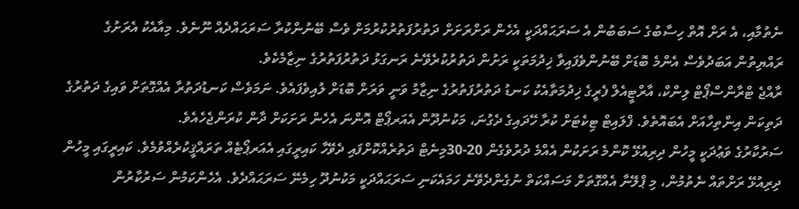ނެތުމާއި، އެ ރަށް އޮތް ހިސާބުގެ ސަބަބުން އެ ސަރަޙައްދަކީ އެހެން ރަށްރަށަށް ދަތުރުފަތުރުކުރުމަށް ވެސް ބޭނުންކުރާ ސަރަޙައްދެއް ނޫނެވެ. މިއާއެކު އެރަށުގެ ރައްޔިތުން އަބަދުވެސް އެންމެ ބޮޑަށް ބޭނުންވެފައިވާ ޚިދުމަތަކީ ރަށުން ދަތުރުކުރެވޭނެ ރަނގަޅު ދަތުރުފަތުރުގެ ނިޒާމެކެވެ.
ރާއްޖެ ޓްރާންސްޕޯޓް ލިންކް، އާރްޓީއެލް ފެރީގެ ޚިދުމަތާއެކު ކަނޑު ދަތުރުފަތުރުގެ ނިޒާމު ވަނީ ވަރަށް ބޮޑަށް ލުއިވެފައެވެ. ނަމަވެސް ކަނޑުދަތުރާ އެއްގޮތަށް ވައިގެ ދަތުރުގެ ދަތިކަން އިންތިހާއަށް އެބައޮތެވެ. ފްލައިޓް ޓިކެޓަށް ކުރާ ހޭދައިގެ ދެގުނަ، މަކުނުދޫން އެއަރޕޯޓް އޮންނަ އެހެން ރަށަކަށް ދާން ކުރަންޖެހެއެވެ.
ސަރުކާރުގެ ވަޢުދަކީ މީހުން ދިރިއުޅޭ ކޮންމެ ރަށަކުން އެއްމެ ދުރުވެގެން 20-30މިނެޓް ދަތުރެއްކޮށްފައި ދެވޭހާ ކައިރީގައި އެއަރޕޯޓެއް ތަރައްޤީކުރެއްވުމެވެ. ކައިރީގައި މީހުން ދިރިއުޅޭ ރަށްތައް ނެތުމުން، މި ޕްލޭނާ އެއްގޮތަށް މަސައްކަތް ނުގެންދެވޭނެ ހަމައެކަނި ސަރަޙައްދަކީ މަކުނުދޫ ހިމެނޭ ސަރަޙައްދެވެ. އެހެންކަމުން ސަރުކާރުން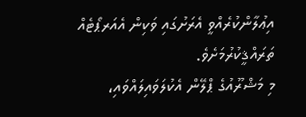އިޢުލާންކުރެއްވީ އެރަށުގައި ވަކިން އެއަރޕޯޓެއް ތަރައްޤީކުރުމަށެވެ.
މި މަޝްރޫއުގެ ޕްލޭން އެކުލަވައިލައްވައި،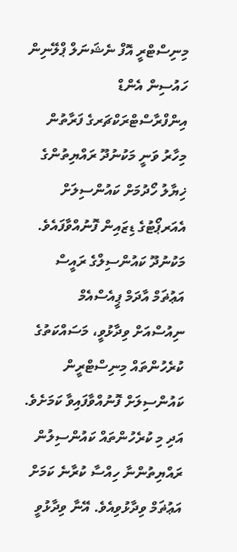މިނިސްޓްރީ އޮފް ނެޝަނަލް ޕްލޭނިން ހައުސިން އެންޑް އިންފްރާސްޓްރަކްޗަރގެ ފަރާތުން މިހާރު ވަނީ މަކުނުދޫ ރައްޔިތުންގެ ޚިޔާލު ހޯދުމަށް ކައުންސިލަށް އެއަރޕޯޓުގެ ޑިޒައިން ފޮނުއްވާފައެވެ.
މަކުނުދޫ ކައުންސިލްގެ ރައީސް އަޢުޡަމް އާދަމް ޕީއެސްއެމް ނިއުސްއަށް ވިދާޅުވީ، މަސައްކަތުގެ ކުރެހުންތައް މިނިސްޓްރީން ކައުންސިލަށް ފޮނުއްވާފައިވާ ކަމަށެވެ. އަދި މި ކުރެހުންތައް ކައުންސިލުން ރައްޔިތުންނާ ހިއްސާ ކުރާނެ ކަމަށް އަޢުޡަމް ވިދާޅުވިއެވެ. އޭނާ ވިދާޅުވީ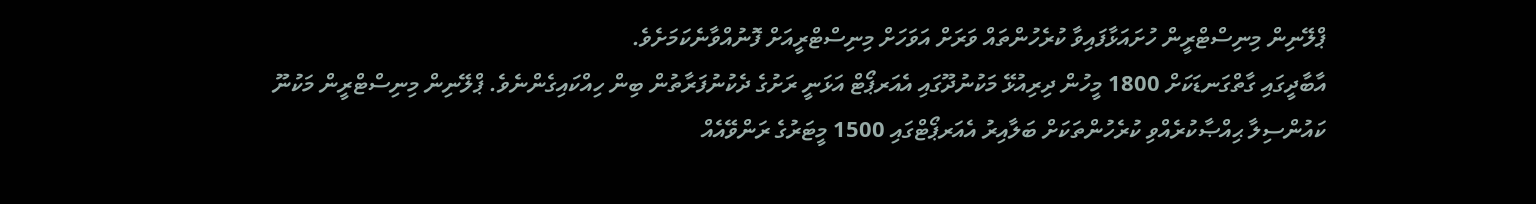ޕްލޭނިން މިނިސްޓްރީން ހުށައަޅާފައިވާ ކުރެހުންތައް ވަރަށް އަވަހަށް މިނިސްޓްރީއަށް ފޮނުއްވާނެކަމަށެވެ.
އާބާދީގައި ގާތްގަނޑަކަށް 1800 މީހުން ދިރިއުޅޭ މަކުނުދޫގައި އެއަރޕޯޓް އަޅަނީ ރަށުގެ ދެކުނުފަރާތުން ބިން ހިއްކައިގެންނެވެ. ޕްލޭނިން މިނިސްޓްރީން މަކުނޫ ކައުންސިލާ ޙިއްޞާކުރެއްވި ކުރެހުންތަކަށް ބަލާއިރު އެއަރޕޯޓްގައި 1500 މީޓަރުގެ ރަންވޭއެއް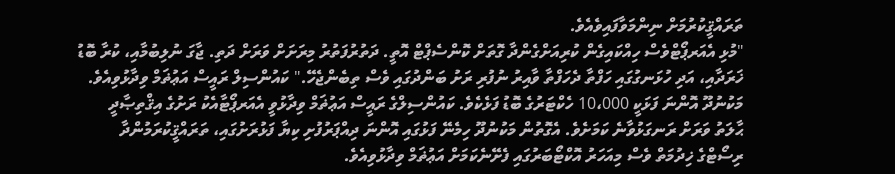ތަރައްޤީކުރުމަށް ނިންމަވާފައިވެއެވެ.
"މުޅި އެއަރޕޯޓްވެސް ހިއްކައިގެން ކުރިއަށްގެންދާ ގޮތަށް ކޮންސެޕްޓް އޮތީ. ދަތުރުފަތުރު މިރަށަށް ވަރަށް ދަތި. ޖާގަ ނުލިބުމާއި، ކުރާ ބޮޑު ޚަރަދާއި، އަދި ހުޅަނގުގައި ހަފްތާ ދެހަފްތާ ވާއިރު ނުފުރި ރަށު ބަންދުގައި ވެސް ތިބެންޖެހޭ." ކައުންސިލް ރައީސް އަޢުޡަމް ވިދާޅުވިއެވެ.
މަކުނުދޫ އޮންނަ ފަޅަކީ 10،000 ހެކްޓަރުގެ ބޮޑު ފަޅެކެވެ. ކައުންސިލްގެ ރައީސް އަޢުޡަމް ވިދާޅުވީ އެއަރޕޯޓާއެކު ރަށުގެ އިޤްތިޞާދީ ޙާލަތު ވަރަށް ރަނގަޅުވާނެ ކަމަށެވެ. އެގޮތުން މަކުނުދޫ ހިމެނޭ ފަޅުގައި އޮންނަ ދިއްޕަރުފުށި ކިޔާ ފަޅުރަށުގައި، ތަރައްޤީކުރަމުންދާ ރިސޯޓްގެ ޚިދުމަތް ވެސް މިއަހަރު އޮކްޓޯބަރުގައި ފެށޭނެކަމަށް އަޢުޡަމް ވިދާޅުވިއެވެ.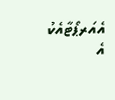އެއަރޕޯޓާއެކު އެ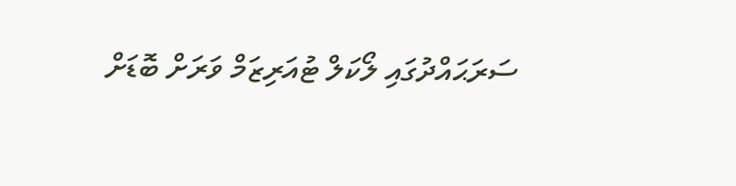ސަރަޙައްދުގައި ލޯކަލް ޓުއަރިޒަމް ވަރަށް ބޮޑަށް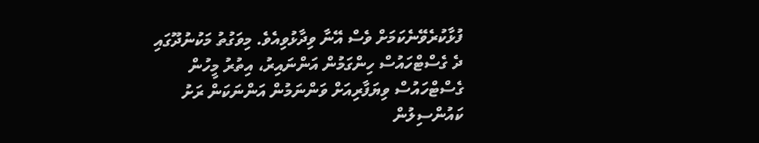ފުޅާކުރެވޭނެކަމަށް ވެސް އޭނާ ވިދާޅުވިއެވެ. މިވަގުތު މަކުނުދޫގައި ދެ ގެސްޓްހައުސް ހިންގަމުން އަންނައިރު، އިތުރު މީހުން ގެސްޓްހައުސް ވިޔަފާރިއަށް ވަންނަމުން އަންނަކަން ރަށު ކައުންސިލުން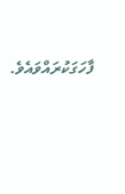ފާހަގަކުރައްވައެވެ.